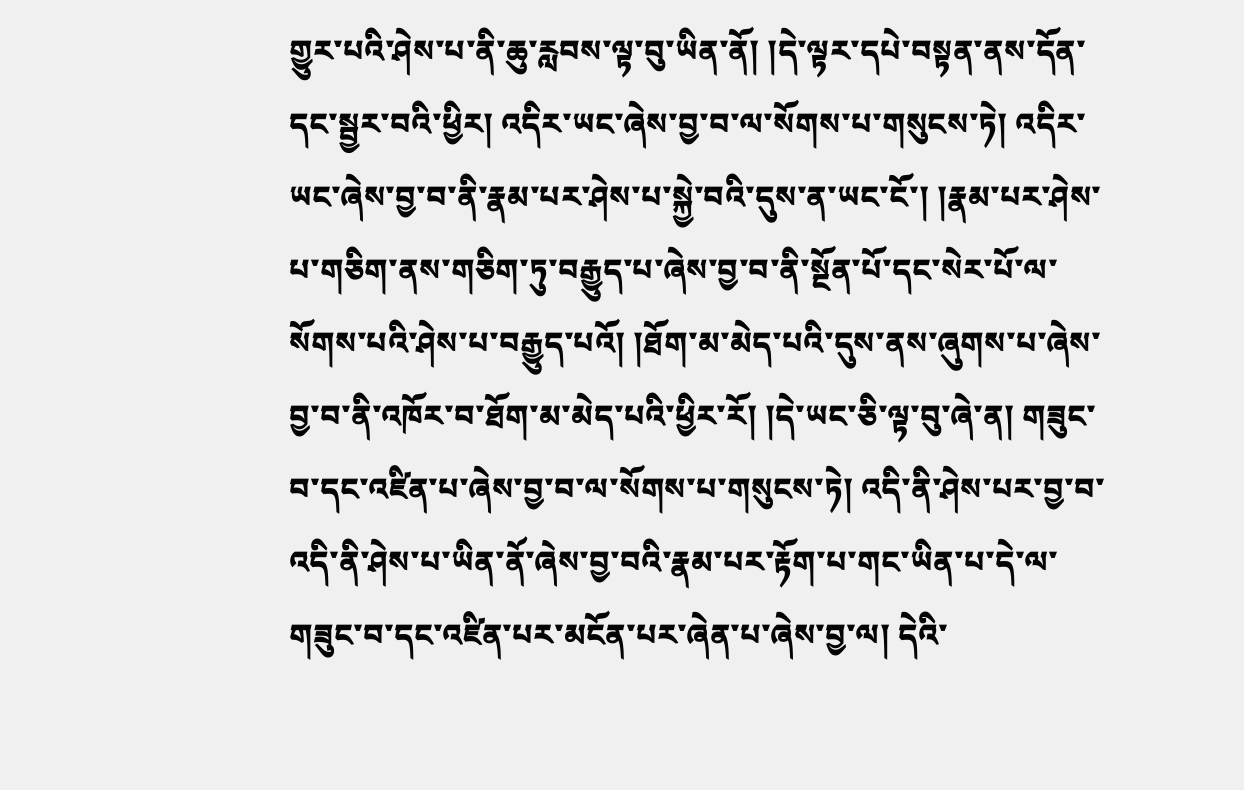གྱུར་པའི་ཤེས་པ་ནི་ཆུ་རླབས་ལྟ་བུ་ཡིན་ནོ། །དེ་ལྟར་དཔེ་བསྟན་ནས་དོན་དང་སྦྱར་བའི་ཕྱིར། འདིར་ཡང་ཞེས་བྱ་བ་ལ་སོགས་པ་གསུངས་ཏེ། འདིར་ཡང་ཞེས་བྱ་བ་ནི་རྣམ་པར་ཤེས་པ་སྐྱེ་བའི་དུས་ན་ཡང་ངོ་། །རྣམ་པར་ཤེས་པ་གཅིག་ནས་གཅིག་ཏུ་བརྒྱུད་པ་ཞེས་བྱ་བ་ནི་སྔོན་པོ་དང་སེར་པོ་ལ་སོགས་པའི་ཤེས་པ་བརྒྱུད་པའོ། །ཐོག་མ་མེད་པའི་དུས་ནས་ཞུགས་པ་ཞེས་བྱ་བ་ནི་འཁོར་བ་ཐོག་མ་མེད་པའི་ཕྱིར་རོ། །དེ་ཡང་ཅི་ལྟ་བུ་ཞེ་ན། གཟུང་བ་དང་འཛིན་པ་ཞེས་བྱ་བ་ལ་སོགས་པ་གསུངས་ཏེ། འདི་ནི་ཤེས་པར་བྱ་བ་འདི་ནི་ཤེས་པ་ཡིན་ནོ་ཞེས་བྱ་བའི་རྣམ་པར་རྟོག་པ་གང་ཡིན་པ་དེ་ལ་གཟུང་བ་དང་འཛིན་པར་མངོན་པར་ཞེན་པ་ཞེས་བྱ་ལ། དེའི་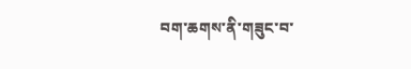བག་ཆགས་ནི་གཟུང་བ་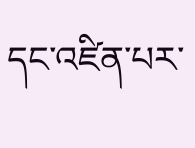དང་འཛིན་པར་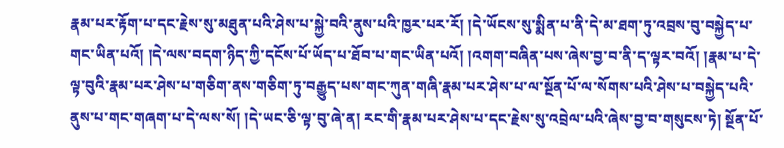རྣམ་པར་རྟོག་པ་དང་རྗེས་སུ་མཐུན་པའི་ཤེས་པ་སྐྱེ་བའི་ནུས་པའི་ཁྱར་པར་རོ། །དེ་ཡོངས་སུ་སྨིན་པ་ནི་དེ་མ་ཐག་ཏུ་འབྲས་བུ་བསྐྱེད་པ་གང་ཡིན་པའོ། །དེ་ལས་བདག་ཉིད་ཀྱི་དངོས་པོ་ཡོད་པ་ཐོབ་པ་གང་ཡིན་པའོ། །འགག་བཞིན་པས་ཞེས་བྱ་བ་ནི་ད་ལྟར་བའོ། །རྣམ་པ་དེ་ལྟ་བུའི་རྣམ་པར་ཤེས་པ་གཅིག་ནས་གཅིག་ཏུ་བརྒྱུད་པས་གང་ཀུན་གཞི་རྣམ་པར་ཤེས་པ་ལ་སྔོན་པོ་ལ་སོགས་པའི་ཤེས་པ་བསྐྱེད་པའི་ནུས་པ་གང་གཞག་པ་དེ་ལས་སོ། །དེ་ཡང་ཅི་ལྟ་བུ་ཞེ་ན། རང་གི་རྣམ་པར་ཤེས་པ་དང་རྗེས་སུ་འབྲེལ་པའི་ཞེས་བྱ་བ་གསུངས་ཏེ། སྔོན་པོ་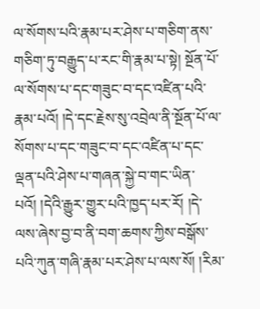ལ་སོགས་པའི་རྣམ་པར་ཤེས་པ་གཅིག་ནས་གཅིག་ཏུ་བརྒྱུད་པ་རང་གི་རྣམ་པ་སྟེ། སྔོན་པོ་ལ་སོགས་པ་དང་གཟུང་བ་དང་འཛིན་པའི་རྣམ་པའོ། །དེ་དང་རྗེས་སུ་འབྲེལ་ནི་སྔོན་པོ་ལ་སོགས་པ་དང་གཟུང་བ་དང་འཛིན་པ་དང་ལྡན་པའི་ཤེས་པ་གཞན་སྐྱེ་བ་གང་ཡིན་པའོ། །དེའི་རྒྱུར་གྱུར་པའི་ཁྱད་པར་རོ། །དེ་ལས་ཞེས་བྱ་བ་ནི་བག་ཆགས་ཀྱིས་བསྒོས་པའི་ཀུན་གཞི་རྣམ་པར་ཤེས་པ་ལས་སོ། །རིམ་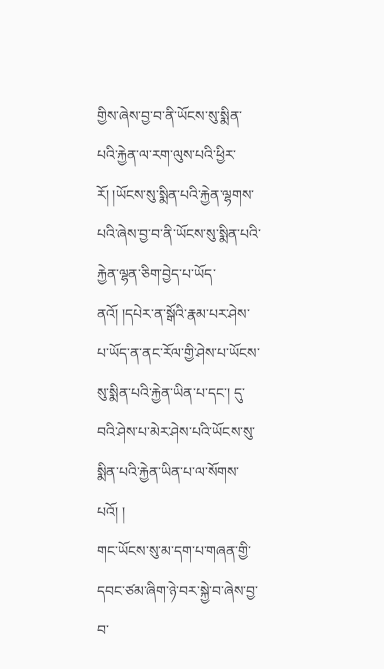གྱིས་ཞེས་བྱ་བ་ནི་ཡོངས་སུ་སྨིན་པའི་རྐྱེན་ལ་རག་ལུས་པའི་ཕྱིར་རོ། །ཡོངས་སུ་སྨིན་པའི་རྐྱེན་ལྷགས་པའི་ཞེས་བྱ་བ་ནི་ཡོངས་སུ་སྨིན་པའི་རྐྱེན་ལྷན་ཅིག་བྱེད་པ་ཡོད་ནའོ། །དཔེར་ན་སྒོའི་རྣམ་པར་ཤེས་པ་ཡོད་ན་ནང་རོལ་གྱི་ཤེས་པ་ཡོངས་སུ་སྨིན་པའི་རྐྱེན་ཡིན་པ་དང་། དུ་བའི་ཤེས་པ་མེར་ཤེས་པའི་ཡོངས་སུ་སྨིན་པའི་རྐྱེན་ཡིན་པ་ལ་སོགས་པའོ། །
གང་ཡོངས་སུ་མ་དག་པ་གཞན་གྱི་དབང་ཙམ་ཞིག་ཉེ་བར་སྐྱེ་བ་ཞེས་བྱ་བ་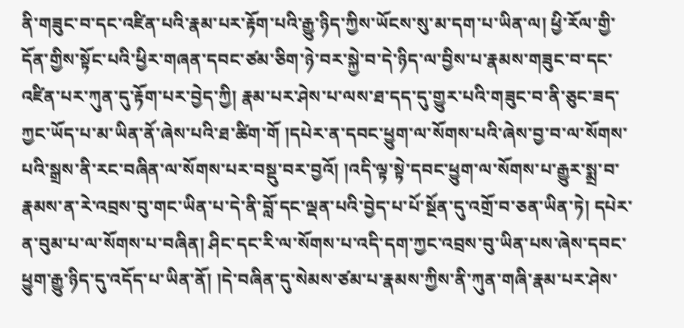ནི་གཟུང་བ་དང་འཛིན་པའི་རྣམ་པར་རྟོག་པའི་རྒྱུ་ཉིད་ཀྱིས་ཡོངས་སུ་མ་དག་པ་ཡིན་ལ། ཕྱི་རོལ་གྱི་དོན་གྱིས་སྟོང་པའི་ཕྱིར་གཞན་དབང་ཙམ་ཅིག་ཉེ་བར་སྐྱེ་བ་དེ་ཉིད་ལ་བྱིས་པ་རྣམས་གཟུང་བ་དང་འཛིན་པར་ཀུན་དུ་རྟོག་པར་བྱེད་ཀྱི། རྣམ་པར་ཤེས་པ་ལས་ཐ་དད་དུ་གྱུར་པའི་གཟུང་བ་ནི་ཅུང་ཟད་ཀྱང་ཡོད་པ་མ་ཡིན་ནོ་ཞེས་པའི་ཐ་ཚིག་གོ །དཔེར་ན་དབང་ཕྱུག་ལ་སོགས་པའི་ཞེས་བྱ་བ་ལ་སོགས་པའི་སྒྲས་ནི་རང་བཞིན་ལ་སོགས་པར་བསྡུ་བར་བྱའོ། །འདི་ལྟ་སྟེ་དབང་ཕྱུག་ལ་སོགས་པ་རྒྱུར་སྨྲ་བ་རྣམས་ན་རེ་འབྲས་བུ་གང་ཡིན་པ་དེ་ནི་བློ་དང་ལྡན་པའི་བྱེད་པ་པོ་སྔོན་དུ་འགྲོ་བ་ཅན་ཡིན་ཏེ། དཔེར་ན་བུམ་པ་ལ་སོགས་པ་བཞིན། ཤིང་དང་རི་ལ་སོགས་པ་འདི་དག་ཀྱང་འབྲས་བུ་ཡིན་པས་ཞེས་དབང་ཕྱུག་རྒྱུ་ཉིད་དུ་འདོད་པ་ཡིན་ནོ། །དེ་བཞིན་དུ་སེམས་ཙམ་པ་རྣམས་ཀྱིས་ནི་ཀུན་གཞི་རྣམ་པར་ཤེས་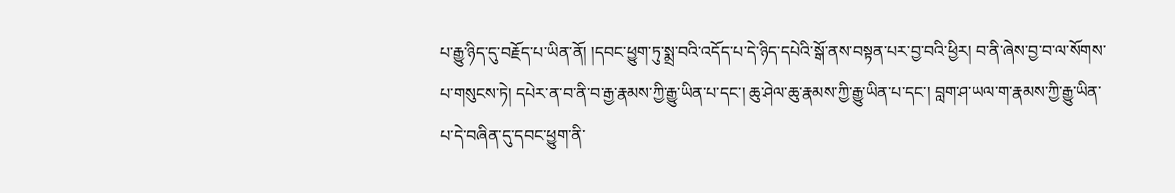པ་རྒྱུ་ཉིད་དུ་བརྗོད་པ་ཡིན་ནོ། །དབང་ཕྱུག་ཏུ་སྨྲ་བའི་འདོད་པ་དེ་ཉིད་དཔེའི་སྒོ་ནས་བསྟན་པར་བྱ་བའི་ཕྱིར། བ་ནི་ཞེས་བྱ་བ་ལ་སོགས་པ་གསུངས་ཏེ། དཔེར་ན་བ་ནི་བ་རྒྱ་རྣམས་ཀྱི་རྒྱུ་ཡིན་པ་དང་། ཆུ་ཤེལ་ཆུ་རྣམས་ཀྱི་རྒྱུ་ཡིན་པ་དང་། བླག་ཤ་ཡལ་ག་རྣམས་ཀྱི་རྒྱུ་ཡིན་པ་དེ་བཞིན་དུ་དབང་ཕྱུག་ནི་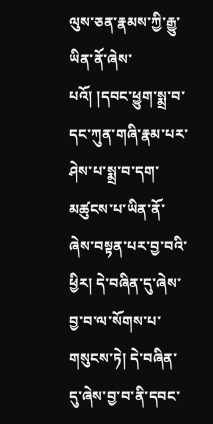ལུས་ཅན་རྣམས་ཀྱི་རྒྱུ་ཡིན་ནོ་ཞེས་པའོ། །དབང་ཕྱུག་སྨྲ་བ་དང་ཀུན་གཞི་རྣམ་པར་ཤེས་པ་སྨྲ་བ་དག་མཚུངས་པ་ཡིན་ནོ་ཞེས་བསྟན་པར་བྱ་བའི་ཕྱིར། དེ་བཞིན་དུ་ཞེས་བྱ་བ་ལ་སོགས་པ་གསུངས་ཏེ། དེ་བཞིན་དུ་ཞེས་བྱ་བ་ནི་དབང་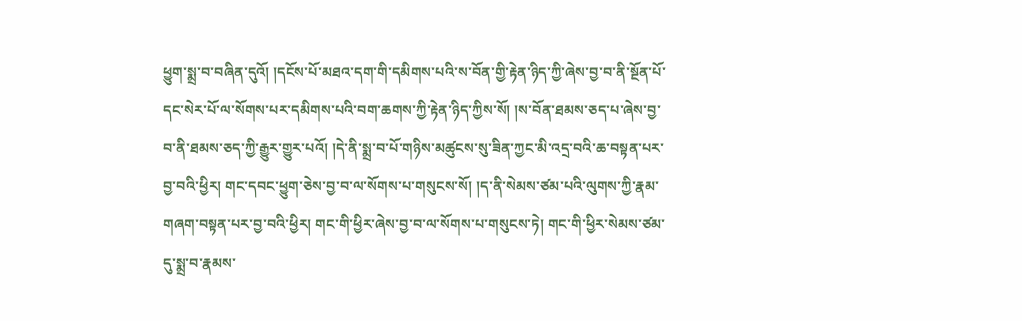ཕྱུག་སྨྲ་བ་བཞིན་དུའོ། །དངོས་པོ་མཐའ་དག་གི་དམིགས་པའི་ས་བོན་གྱི་རྟེན་ཉིད་ཀྱི་ཞེས་བྱ་བ་ནི་སྔོན་པོ་དང་སེར་པོ་ལ་སོགས་པར་དམིགས་པའི་བག་ཆགས་ཀྱི་རྟེན་ཉིད་ཀྱིས་སོ། །ས་བོན་ཐམས་ཅད་པ་ཞེས་བྱ་བ་ནི་ཐམས་ཅད་ཀྱི་རྒྱུར་གྱུར་པའོ། །དེ་ནི་སྨྲ་བ་པོ་གཉིས་མཚུངས་སུ་ཟིན་ཀྱང་མི་འདྲ་བའི་ཆ་བསྟན་པར་བྱ་བའི་ཕྱིར། གང་དབང་ཕྱུག་ཅེས་བྱ་བ་ལ་སོགས་པ་གསུངས་སོ། །ད་ནི་སེམས་ཙམ་པའི་ལུགས་ཀྱི་རྣམ་གཞག་བསྟན་པར་བྱ་བའི་ཕྱིར། གང་གི་ཕྱིར་ཞེས་བྱ་བ་ལ་སོགས་པ་གསུངས་ཏེ། གང་གི་ཕྱིར་སེམས་ཙམ་དུ་སྨྲ་བ་རྣམས་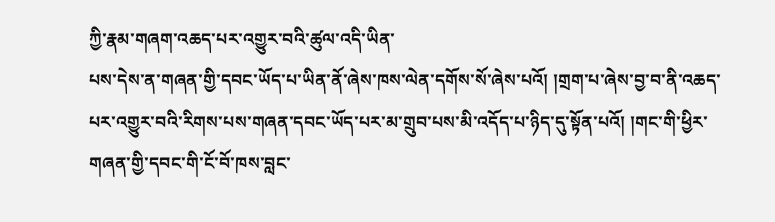ཀྱི་རྣམ་གཞག་འཆད་པར་འགྱུར་བའི་ཚུལ་འདི་ཡིན་
པས་དེས་ན་གཞན་གྱི་དབང་ཡོད་པ་ཡིན་ནོ་ཞེས་ཁས་ལེན་དགོས་སོ་ཞེས་པའོ། །གྲག་པ་ཞེས་བྱ་བ་ནི་འཆད་པར་འགྱུར་བའི་རིགས་པས་གཞན་དབང་ཡོད་པར་མ་གྲུབ་པས་མི་འདོད་པ་ཉིད་དུ་སྟོན་པའོ། །གང་གི་ཕྱིར་གཞན་གྱི་དབང་གི་ངོ་བོ་ཁས་བླང་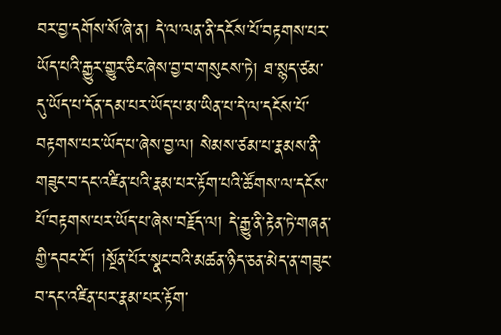བར་བྱ་དགོས་སོ་ཞེ་ན། དེ་ལ་ལན་ནི་དངོས་པོ་བརྟགས་པར་ཡོད་པའི་རྒྱུར་གྱུར་ཅིང་ཞེས་བྱ་བ་གསུངས་ཏེ། ཐ་སྙད་ཙམ་དུ་ཡོད་པ་དོན་དམ་པར་ཡོད་པ་མ་ཡིན་པ་དེ་ལ་དངོས་པོ་བརྟགས་པར་ཡོད་པ་ཞེས་བྱ་ལ། སེམས་ཙམ་པ་རྣམས་ནི་གཟུང་བ་དང་འཛིན་པའི་རྣམ་པར་རྟོག་པའི་ཚོགས་ལ་དངོས་པོ་བརྟགས་པར་ཡོད་པ་ཞེས་བརྗོད་ལ། དེ་རྒྱུ་ནི་རྟེན་ཏེ་གཞན་གྱི་དབང་ངོ་། །སྔོན་པོར་སྣང་བའི་མཚན་ཉིད་ཅན་མེད་ན་གཟུང་བ་དང་འཛིན་པར་རྣམ་པར་རྟོག་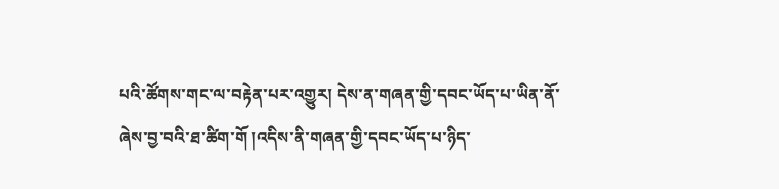པའི་ཚོགས་གང་ལ་བརྟེན་པར་འགྱུར། དེས་ན་གཞན་གྱི་དབང་ཡོད་པ་ཡིན་ནོ་ཞེས་བྱ་བའི་ཐ་ཚིག་གོ །འདིས་ནི་གཞན་གྱི་དབང་ཡོད་པ་ཉིད་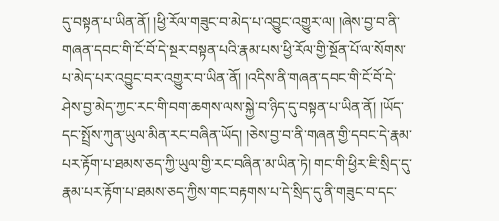དུ་བསྟན་པ་ཡིན་ནོ། །ཕྱི་རོལ་གཟུང་བ་མེད་པ་འབྱུང་འགྱུར་ལ། །ཞེས་བྱ་བ་ནི་གཞན་དབང་གི་ངོ་བོ་དེ་སྔར་བསྟན་པའི་རྣམ་པས་ཕྱི་རོལ་གྱི་སྔོན་པོ་ལ་སོགས་པ་མེད་པར་འབྱུང་བར་འགྱུར་བ་ཡིན་ནོ། །འདིས་ནི་གཞན་དབང་གི་ངོ་བོ་དེ་ཤེས་བྱ་མེད་ཀྱང་རང་གི་བག་ཆགས་ལས་སྐྱེ་བ་ཉིད་དུ་བསྟན་པ་ཡིན་ནོ། །ཡོད་དང་སྤྲོས་ཀུན་ཡུལ་མིན་རང་བཞིན་ཡོད། །ཅེས་བྱ་བ་ནི་གཞན་གྱི་དབང་དེ་རྣམ་པར་རྟོག་པ་ཐམས་ཅད་ཀྱི་ཡུལ་གྱི་རང་བཞིན་མ་ཡིན་ཏེ། གང་གི་ཕྱིར་ཇི་སྲིད་དུ་རྣམ་པར་རྟོག་པ་ཐམས་ཅད་ཀྱིས་གང་བརྟགས་པ་དེ་སྲིད་དུ་ནི་གཟུང་བ་དང་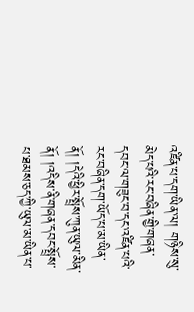འཛིན་པ་དག་ཡིན་ལ། གཉིས་སུ་མེད་པའི་རང་བཞིན་གྱི་གཞན་དབང་ལ་གཟུང་བ་དང་འཛིན་པའི་རང་བཞིན་དག་ཡོད་པ་མ་ཡིན་ནོ། །དེའི་ཕྱིར་སྤྲོས་ཀུན་ཡུལ་མིན་ནོ། །འདིས་ནི་གཞན་དབང་སྤྲོས་པ་ཐམས་ཅད་ཀྱི་ཡུལ་མ་ཡིན་པ་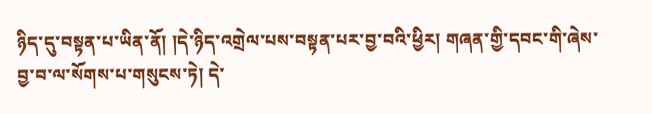ཉིད་དུ་བསྟན་པ་ཡིན་ནོ། །དེ་ཉིད་འགྲེལ་པས་བསྟན་པར་བྱ་བའི་ཕྱིར། གཞན་གྱི་དབང་གི་ཞེས་བྱ་བ་ལ་སོགས་པ་གསུངས་ཏེ། དེ་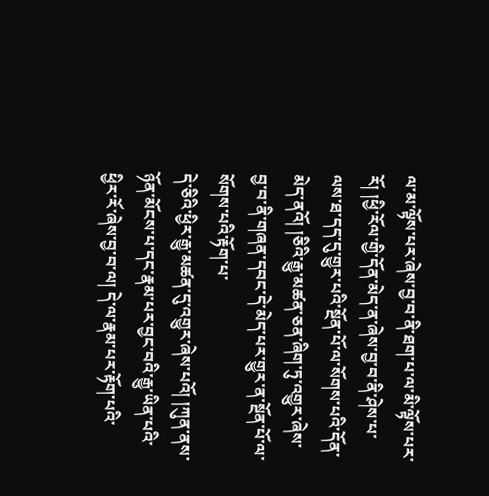ལ་མ་ལྟོས་པར་ཞེས་བྱ་བ་ནི་ཐག་པ་ལ་མི་ལྟོས་པར་རོ། །ཕྱི་རོལ་གྱི་དོན་མེད་ན་ཞེས་བྱ་བ་ནི་ཤེས་པ་ལས་ཐ་དད་དུ་གྱུར་པའི་སྔོན་པོ་ལ་སོགས་པའི་དོན་མེད་ནའོ། །ཅིའི་རྒྱུ་མཚན་ཅན་ཞིག་ཏུ་འགྱུར་ཞེས་བྱ་བ་ནི་གཞན་དབང་དེ་མེད་པར་གྱུར་ན་སྔོན་པོ་ལ་སོགས་པའི་རྟོག་པ་
དེ་ཅིའི་ཕྱིར་རྒྱུ་མཚན་དུ་འགྱུར་ཞེས་པའོ། །ཀུན་ནས་ཉོན་མོངས་པ་དང་རྣམ་པར་བྱང་བའི་རྒྱུ་ཡིན་པའི་ཕྱིར་རོ་ཞེས་བྱ་བ་ལ། དེ་ལ་རྣམ་པར་རྟོག་པའི་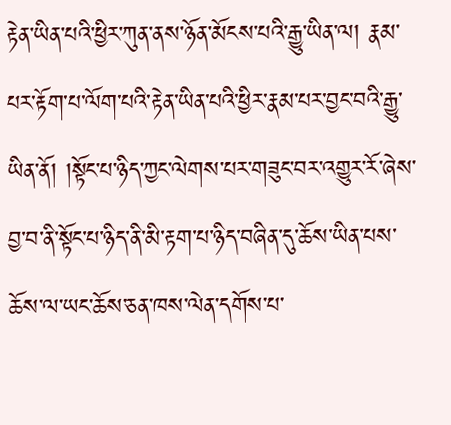རྟེན་ཡིན་པའི་ཕྱིར་ཀུན་ནས་ཉོན་མོངས་པའི་རྒྱུ་ཡིན་ལ། རྣམ་པར་རྟོག་པ་ལོག་པའི་རྟེན་ཡིན་པའི་ཕྱིར་རྣམ་པར་བྱང་བའི་རྒྱུ་ཡིན་ནོ། །སྟོང་པ་ཉིད་ཀྱང་ལེགས་པར་གཟུང་བར་འགྱུར་རོ་ཞེས་བྱ་བ་ནི་སྟོང་པ་ཉིད་ནི་མི་རྟག་པ་ཉིད་བཞིན་དུ་ཆོས་ཡིན་པས་ཆོས་ལ་ཡང་ཆོས་ཅན་ཁས་ལེན་དགོས་པ་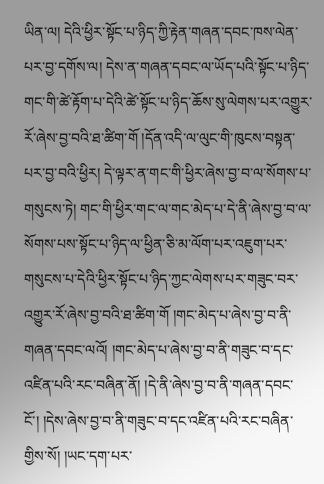ཡིན་ལ། དེའི་ཕྱིར་སྟོང་པ་ཉིད་ཀྱི་རྟེན་གཞན་དབང་ཁས་ལེན་པར་བྱ་དགོས་ལ། དེས་ན་གཞན་དབང་ལ་ཡོད་པའི་སྟོང་པ་ཉིད་གང་གི་ཚེ་རྟོག་པ་དེའི་ཚེ་སྟོང་པ་ཉིད་ཆོས་སུ་ལེགས་པར་འགྱུར་རོ་ཞེས་བྱ་བའི་ཐ་ཚིག་གོ །དོན་འདི་ལ་ལུང་གི་ཁུངས་བསྟན་པར་བྱ་བའི་ཕྱིར། དེ་ལྟར་ན་གང་གི་ཕྱིར་ཞེས་བྱ་བ་ལ་སོགས་པ་གསུངས་ཏེ། གང་གི་ཕྱིར་གང་ལ་གང་མེད་པ་དེ་ནི་ཞེས་བྱ་བ་ལ་སོགས་པས་སྟོང་པ་ཉིད་ལ་ཕྱིན་ཅི་མ་ལོག་པར་འཇུག་པར་གསུངས་པ་དེའི་ཕྱིར་སྟོང་པ་ཉིད་ཀྱང་ལེགས་པར་གཟུང་བར་འགྱུར་རོ་ཞེས་བྱ་བའི་ཐ་ཚིག་གོ །གང་མེད་པ་ཞེས་བྱ་བ་ནི་གཞན་དབང་ལའོ། །གང་མེད་པ་ཞེས་བྱ་བ་ནི་གཟུང་བ་དང་འཛིན་པའི་རང་བཞིན་ནོ། །དེ་ནི་ཞེས་བྱ་བ་ནི་གཞན་དབང་ངོ་། །དེས་ཞེས་བྱ་བ་ནི་གཟུང་བ་དང་འཛིན་པའི་རང་བཞིན་གྱིས་སོ། །ཡང་དག་པར་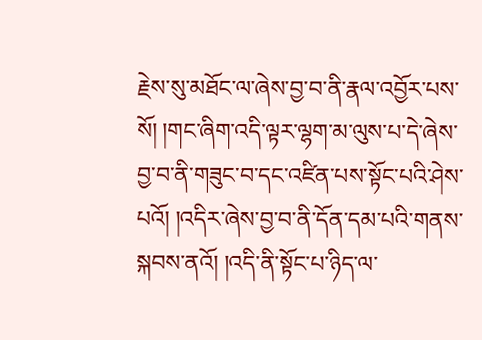རྗེས་སུ་མཐོང་ལ་ཞེས་བྱ་བ་ནི་རྣལ་འབྱོར་པས་སོ། །གང་ཞིག་འདི་ལྟར་ལྷག་མ་ལུས་པ་དེ་ཞེས་བྱ་བ་ནི་གཟུང་བ་དང་འཛིན་པས་སྟོང་པའི་ཤེས་པའོ། །འདིར་ཞེས་བྱ་བ་ནི་དོན་དམ་པའི་གནས་སྐབས་ནའོ། །འདི་ནི་སྟོང་པ་ཉིད་ལ་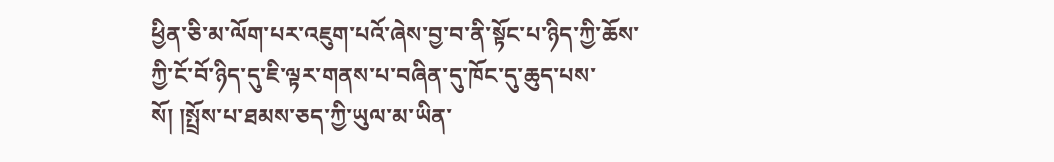ཕྱིན་ཅི་མ་ལོག་པར་འཇུག་པའོ་ཞེས་བྱ་བ་ནི་སྟོང་པ་ཉིད་ཀྱི་ཆོས་ཀྱི་ངོ་བོ་ཉིད་དུ་ཇི་ལྟར་གནས་པ་བཞིན་དུ་ཁོང་དུ་ཆུད་པས་སོ། །སྤྲོས་པ་ཐམས་ཅད་ཀྱི་ཡུལ་མ་ཡིན་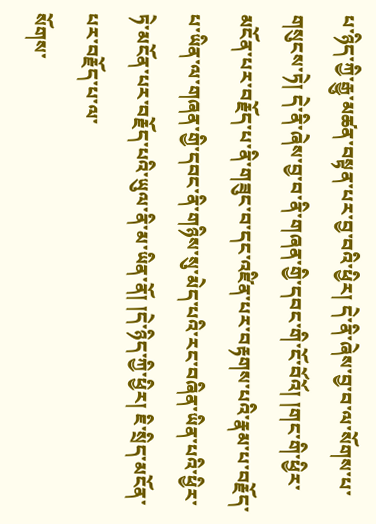པ་ཉིད་ཀྱི་རྒྱུ་མཚན་བསྟན་པར་བྱ་བའི་ཕྱིར། དེ་ནི་ཞེས་བྱ་བ་ལ་སོགས་པ་གསུངས་ཏེ། དེ་ནི་ཞེས་བྱ་བ་ནི་གཞན་གྱི་དབང་གི་ངོ་བོའོ། །གང་གི་ཕྱིར་མངོན་པར་བརྗོད་པ་ནི་གཟུང་བ་དང་འཛིན་པར་བརྟགས་པའི་རྣམ་པ་བརྗོད་པ་ཡིན་ལ་གཞན་གྱི་དབང་ནི་གཉིས་སུ་མེད་པའི་རང་བཞིན་ཡིན་པའི་ཕྱིར་ཏེ་མངོན་པར་བརྗོད་པའི་ཡུལ་ནི་མ་ཡིན་ནོ། །དེ་ཉིད་ཀྱི་ཕྱིར། ཇི་སྲིད་མངོན་པར་བརྗོད་པ་ལ་
སོགས་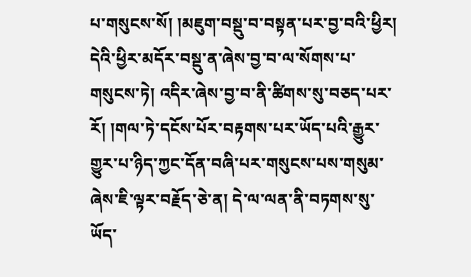པ་གསུངས་སོ། །མཇུག་བསྡུ་བ་བསྟན་པར་བྱ་བའི་ཕྱིར། དེའི་ཕྱིར་མདོར་བསྡུ་ན་ཞེས་བྱ་བ་ལ་སོགས་པ་གསུངས་ཏེ། འདིར་ཞེས་བྱ་བ་ནི་ཚིགས་སུ་བཅད་པར་རོ། །གལ་ཏེ་དངོས་པོར་བརྟགས་པར་ཡོད་པའི་རྒྱུར་གྱུར་པ་ཉིད་ཀྱང་དོན་བཞི་པར་གསུངས་པས་གསུམ་ཞེས་ཇི་ལྟར་བརྗོད་ཅེ་ན། དེ་ལ་ལན་ནི་བཏགས་སུ་ཡོད་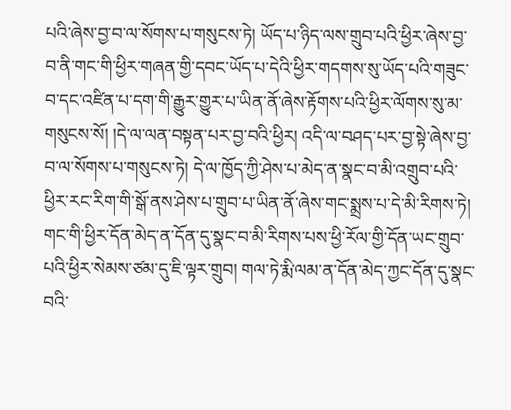པའི་ཞེས་བྱ་བ་ལ་སོགས་པ་གསུངས་ཏེ། ཡོད་པ་ཉིད་ལས་གྲུབ་པའི་ཕྱིར་ཞེས་བྱ་བ་ནི་གང་གི་ཕྱིར་གཞན་གྱི་དབང་ཡོད་པ་དེའི་ཕྱིར་གདགས་སུ་ཡོད་པའི་གཟུང་བ་དང་འཛིན་པ་དག་གི་རྒྱུར་གྱུར་པ་ཡིན་ནོ་ཞེས་རྟོགས་པའི་ཕྱིར་ལོགས་སུ་མ་གསུངས་སོ། །དེ་ལ་ལན་བསྟན་པར་བྱ་བའི་ཕྱིར། འདི་ལ་བཤད་པར་བྱ་སྟེ་ཞེས་བྱ་བ་ལ་སོགས་པ་གསུངས་ཏེ། དེ་ལ་ཁྱོད་ཀྱི་ཤེས་པ་མེད་ན་སྣང་བ་མི་འགྲུབ་པའི་ཕྱིར་རང་རིག་གི་སྒོ་ནས་ཤེས་པ་གྲུབ་པ་ཡིན་ནོ་ཞེས་གང་སྨྲས་པ་དེ་མི་རིགས་ཏེ། གང་གི་ཕྱིར་དོན་མེད་ན་དོན་དུ་སྣང་བ་མི་རིགས་པས་ཕྱི་རོལ་གྱི་དོན་ཡང་གྲུབ་པའི་ཕྱིར་སེམས་ཙམ་དུ་ཇི་ལྟར་གྲུབ། གལ་ཏེ་རྨི་ལམ་ན་དོན་མེད་ཀྱང་དོན་དུ་སྣང་བའི་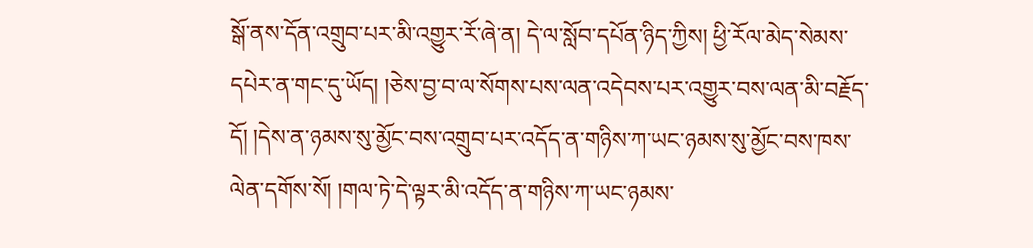སྒོ་ནས་དོན་འགྲུབ་པར་མི་འགྱུར་རོ་ཞེ་ན། དེ་ལ་སློབ་དཔོན་ཉིད་ཀྱིས། ཕྱི་རོལ་མེད་སེམས་དཔེར་ན་གང་དུ་ཡོད། །ཅེས་བྱ་བ་ལ་སོགས་པས་ལན་འདེབས་པར་འགྱུར་བས་ལན་མི་བརྗོད་དོ། །དེས་ན་ཉམས་སུ་མྱོང་བས་འགྲུབ་པར་འདོད་ན་གཉིས་ཀ་ཡང་ཉམས་སུ་མྱོང་བས་ཁས་ལེན་དགོས་སོ། །གལ་ཏེ་དེ་ལྟར་མི་འདོད་ན་གཉིས་ཀ་ཡང་ཉམས་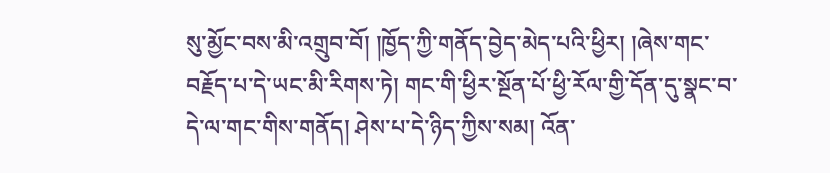སུ་མྱོང་བས་མི་འགྲུབ་བོ། །ཁྱོད་ཀྱི་གནོད་བྱེད་མེད་པའི་ཕྱིར། །ཞེས་གང་བརྗོད་པ་དེ་ཡང་མི་རིགས་ཏེ། གང་གི་ཕྱིར་སྔོན་པོ་ཕྱི་རོལ་གྱི་དོན་དུ་སྣང་བ་དེ་ལ་གང་གིས་གནོད། ཤེས་པ་དེ་ཉིད་ཀྱིས་སམ། འོན་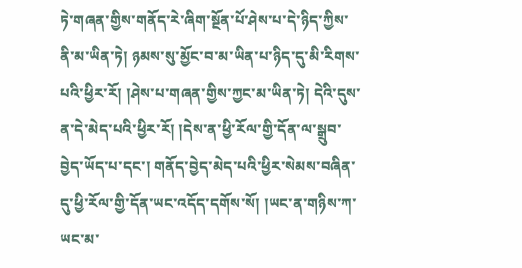ཏེ་གཞན་གྱིས་གནོད་རེ་ཞིག་སྔོན་པོ་ཤེས་པ་དེ་ཉིད་ཀྱིས་ནི་མ་ཡིན་ཏེ། ཉམས་སུ་མྱོང་བ་མ་ཡིན་པ་ཉིད་དུ་མི་རིགས་པའི་ཕྱིར་རོ། །ཤེས་པ་གཞན་གྱིས་ཀྱང་མ་ཡིན་ཏེ། དེའི་དུས་ན་དེ་མེད་པའི་ཕྱིར་རོ། །དེས་ན་ཕྱི་རོལ་གྱི་དོན་ལ་སྒྲུབ་བྱེད་ཡོད་པ་དང་། གནོད་བྱེད་མེད་པའི་ཕྱིར་སེམས་བཞིན་དུ་ཕྱི་རོལ་གྱི་དོན་ཡང་འདོད་དགོས་སོ། །ཡང་ན་གཉིས་ཀ་ཡང་མ་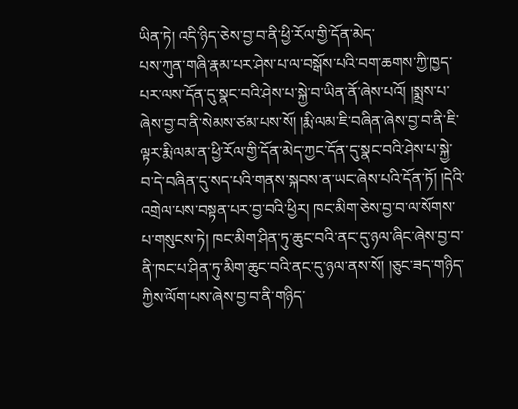ཡིན་ཏེ། འདི་ཉིད་ཅེས་བྱ་བ་ནི་ཕྱི་རོལ་གྱི་དོན་མེད་
པས་ཀུན་གཞི་རྣམ་པར་ཤེས་པ་ལ་བསྒོས་པའི་བག་ཆགས་ཀྱི་ཁྱད་པར་ལས་དོན་དུ་སྣང་བའི་ཤེས་པ་སྐྱེ་བ་ཡིན་ནོ་ཞེས་པའོ། །སྨྲས་པ་ཞེས་བྱ་བ་ནི་སེམས་ཙམ་པས་སོ། །རྨི་ལམ་ཇི་བཞིན་ཞེས་བྱ་བ་ནི་ཇི་ལྟར་རྨི་ལམ་ན་ཕྱི་རོལ་གྱི་དོན་མེད་ཀྱང་དོན་དུ་སྣང་བའི་ཤེས་པ་སྐྱེ་བ་དེ་བཞིན་དུ་སད་པའི་གནས་སྐབས་ན་ཡང་ཞེས་པའི་དོན་ཏོ། །དེའི་འགྲེལ་པས་བསྟན་པར་བྱ་བའི་ཕྱིར། ཁང་མིག་ཅེས་བྱ་བ་ལ་སོགས་པ་གསུངས་ཏེ། ཁང་མིག་ཤིན་ཏུ་ཆུང་བའི་ནང་དུ་ཉལ་ཞིང་ཞེས་བྱ་བ་ནི་ཁང་པ་ཤིན་ཏུ་མིག་ཆུང་བའི་ནང་དུ་ཉལ་ནས་སོ། །ཅུང་ཟད་གཉིད་ཀྱིས་ལོག་པས་ཞེས་བྱ་བ་ནི་གཉིད་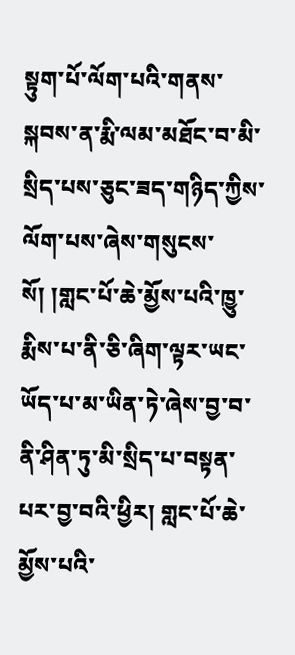སྟུག་པོ་ལོག་པའི་གནས་སྐབས་ན་རྨི་ལམ་མཐོང་བ་མི་སྲིད་པས་ཅུང་ཟད་གཉིད་ཀྱིས་ལོག་པས་ཞེས་གསུངས་སོ། །གླང་པོ་ཆེ་མྱོས་པའི་ཁྱུ་རྨིས་པ་ནི་ཅི་ཞིག་ལྟར་ཡང་ཡོད་པ་མ་ཡིན་ཏེ་ཞེས་བྱ་བ་ནི་ཤིན་ཏུ་མི་སྲིད་པ་བསྟན་པར་བྱ་བའི་ཕྱིར། གླང་པོ་ཆེ་མྱོས་པའི་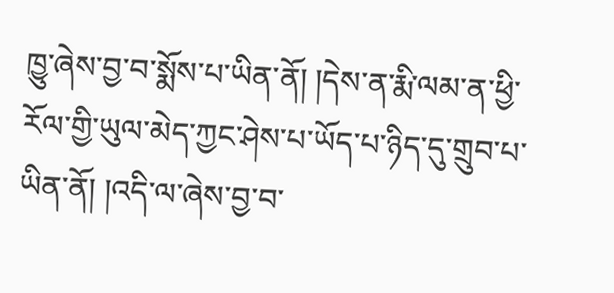ཁྱུ་ཞེས་བྱ་བ་སྨོས་པ་ཡིན་ནོ། །དེས་ན་རྨི་ལམ་ན་ཕྱི་རོལ་གྱི་ཡུལ་མེད་ཀྱང་ཤེས་པ་ཡོད་པ་ཉིད་དུ་གྲུབ་པ་ཡིན་ནོ། །འདི་ལ་ཞེས་བྱ་བ་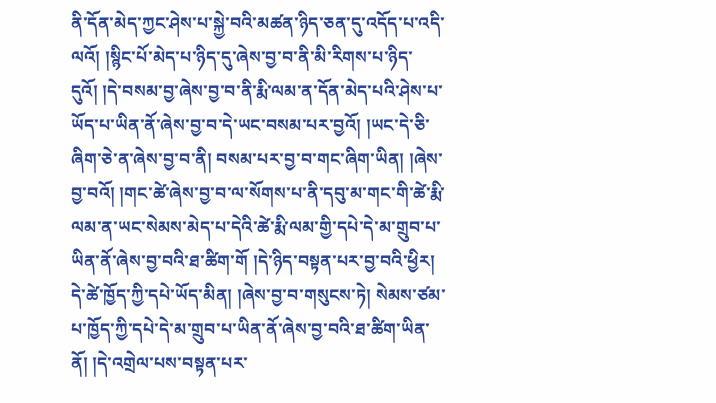ནི་དོན་མེད་ཀྱང་ཤེས་པ་སྐྱེ་བའི་མཚན་ཉིད་ཅན་དུ་འདོད་པ་འདི་ལའོ། །སྙིང་པོ་མེད་པ་ཉིད་དུ་ཞེས་བྱ་བ་ནི་མི་རིགས་པ་ཉིད་དུའོ། །དེ་བསམ་བྱ་ཞེས་བྱ་བ་ནི་རྨི་ལམ་ན་དོན་མེད་པའི་ཤེས་པ་ཡོད་པ་ཡིན་ནོ་ཞེས་བྱ་བ་དེ་ཡང་བསམ་པར་བྱའོ། །ཡང་དེ་ཅི་ཞིག་ཅེ་ན་ཞེས་བྱ་བ་ནི། བསམ་པར་བྱ་བ་གང་ཞིག་ཡིན། །ཞེས་བྱ་བའོ། །གང་ཚེ་ཞེས་བྱ་བ་ལ་སོགས་པ་ནི་དབུ་མ་གང་གི་ཚེ་རྨི་ལམ་ན་ཡང་སེམས་མེད་པ་དེའི་ཚེ་རྨི་ལམ་གྱི་དཔེ་དེ་མ་གྲུབ་པ་ཡིན་ནོ་ཞེས་བྱ་བའི་ཐ་ཚིག་གོ །དེ་ཉིད་བསྟན་པར་བྱ་བའི་ཕྱིར། དེ་ཚེ་ཁྱོད་ཀྱི་དཔེ་ཡོད་མིན། །ཞེས་བྱ་བ་གསུངས་ཏེ། སེམས་ཙམ་པ་ཁྱོད་ཀྱི་དཔེ་དེ་མ་གྲུབ་པ་ཡིན་ནོ་ཞེས་བྱ་བའི་ཐ་ཚིག་ཡིན་ནོ། །དེ་འགྲེལ་པས་བསྟན་པར་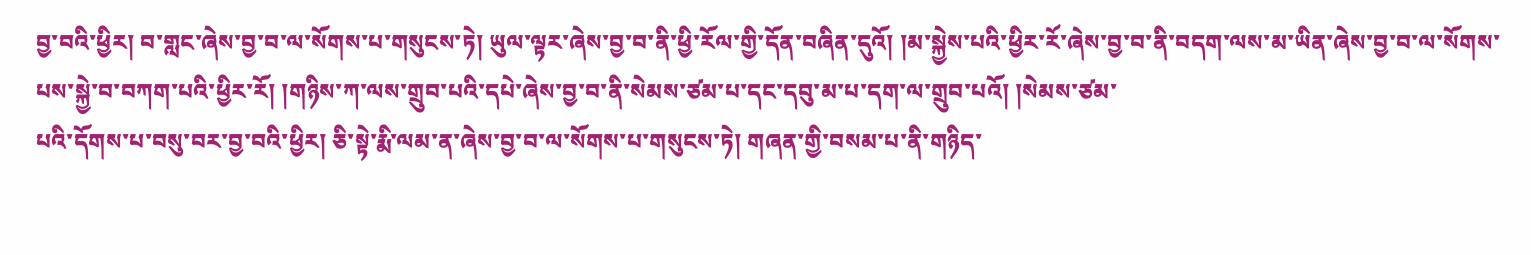བྱ་བའི་ཕྱིར། བ་གླང་ཞེས་བྱ་བ་ལ་སོགས་པ་གསུངས་ཏེ། ཡུལ་ལྟར་ཞེས་བྱ་བ་ནི་ཕྱི་རོལ་གྱི་དོན་བཞིན་དུའོ། །མ་སྐྱེས་པའི་ཕྱིར་རོ་ཞེས་བྱ་བ་ནི་བདག་ལས་མ་ཡིན་ཞེས་བྱ་བ་ལ་སོགས་པས་སྐྱེ་བ་བཀག་པའི་ཕྱིར་རོ། །གཉིས་ཀ་ལས་གྲུབ་པའི་དཔེ་ཞེས་བྱ་བ་ནི་སེམས་ཙམ་པ་དང་དབུ་མ་པ་དག་ལ་གྲུབ་པའོ། །སེམས་ཙམ་
པའི་དོགས་པ་བསུ་བར་བྱ་བའི་ཕྱིར། ཅི་སྟེ་རྨི་ལམ་ན་ཞེས་བྱ་བ་ལ་སོགས་པ་གསུངས་ཏེ། གཞན་གྱི་བསམ་པ་ནི་གཉིད་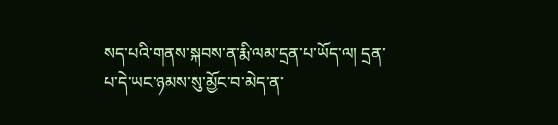སད་པའི་གནས་སྐབས་ན་རྨི་ལམ་དྲན་པ་ཡོད་ལ། དྲན་པ་དེ་ཡང་ཉམས་སུ་མྱོང་བ་མེད་ན་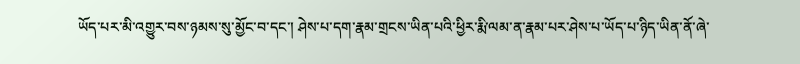ཡོད་པར་མི་འགྱུར་བས་ཉམས་སུ་མྱོང་བ་དང་། ཤེས་པ་དག་རྣམ་གྲངས་ཡིན་པའི་ཕྱིར་རྨི་ལམ་ན་རྣམ་པར་ཤེས་པ་ཡོད་པ་ཉིད་ཡིན་ནོ་ཞེ་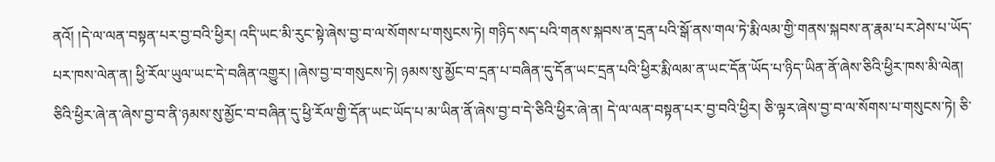ནའོ། །དེ་ལ་ལན་བསྟན་པར་བྱ་བའི་ཕྱིར། འདི་ཡང་མི་རུང་སྟེ་ཞེས་བྱ་བ་ལ་སོགས་པ་གསུངས་ཏེ། གཉིད་སད་པའི་གནས་སྐབས་ན་དྲན་པའི་སྒོ་ནས་གལ་ཏེ་རྨི་ལམ་གྱི་གནས་སྐབས་ན་རྣམ་པར་ཤེས་པ་ཡོད་པར་ཁས་ལེན་ན། ཕྱི་རོལ་ཡུལ་ཡང་དེ་བཞིན་འགྱུར། །ཞེས་བྱ་བ་གསུངས་ཏེ། ཉམས་སུ་མྱོང་བ་དྲན་པ་བཞིན་དུ་དོན་ཡང་དྲན་པའི་ཕྱིར་རྨི་ལམ་ན་ཡང་དོན་ཡོད་པ་ཉིད་ཡིན་ནོ་ཞེས་ཅིའི་ཕྱིར་ཁས་མི་ལེན། ཅིའི་ཕྱིར་ཞེ་ན་ཞེས་བྱ་བ་ནི་ཉམས་སུ་མྱོང་བ་བཞིན་དུ་ཕྱི་རོལ་གྱི་དོན་ཡང་ཡོད་པ་མ་ཡིན་ནོ་ཞེས་བྱ་བ་དེ་ཅིའི་ཕྱིར་ཞེ་ན། དེ་ལ་ལན་བསྟན་པར་བྱ་བའི་ཕྱིར། ཅི་ལྟར་ཞེས་བྱ་བ་ལ་སོགས་པ་གསུངས་ཏེ། ཅི་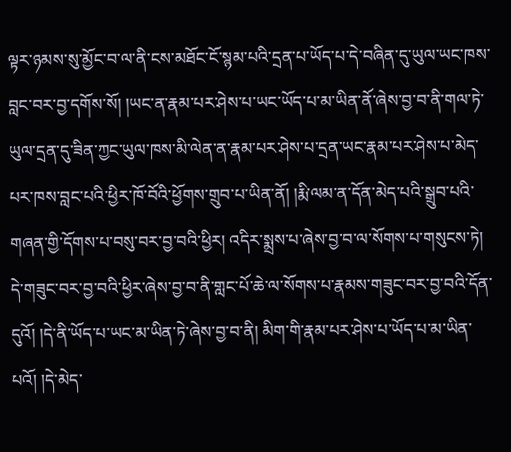ལྟར་ཉམས་སུ་མྱོང་བ་ལ་ནི་ངས་མཐོང་ངོ་སྙམ་པའི་དྲན་པ་ཡོད་པ་དེ་བཞིན་དུ་ཡུལ་ཡང་ཁས་བླང་བར་བྱ་དགོས་སོ། །ཡང་ན་རྣམ་པར་ཤེས་པ་ཡང་ཡོད་པ་མ་ཡིན་ནོ་ཞེས་བྱ་བ་ནི་གལ་ཏེ་ཡུལ་དྲན་དུ་ཟིན་ཀྱང་ཡུལ་ཁས་མི་ལེན་ན་རྣམ་པར་ཤེས་པ་དྲན་ཡང་རྣམ་པར་ཤེས་པ་མེད་པར་ཁས་བླང་པའི་ཕྱིར་ཁོ་བོའི་ཕྱོགས་གྲུབ་པ་ཡིན་ནོ། །རྨི་ལམ་ན་དོན་མེད་པའི་སྒྲུབ་པའི་གཞན་གྱི་དོགས་པ་བསུ་བར་བྱ་བའི་ཕྱིར། འདིར་སྨྲས་པ་ཞེས་བྱ་བ་ལ་སོགས་པ་གསུངས་ཏེ། དེ་གཟུང་བར་བྱ་བའི་ཕྱིར་ཞེས་བྱ་བ་ནི་གླང་པོ་ཆེ་ལ་སོགས་པ་རྣམས་གཟུང་བར་བྱ་བའི་དོན་དུའོ། །དེ་ནི་ཡོད་པ་ཡང་མ་ཡིན་ཏེ་ཞེས་བྱ་བ་ནི། མིག་གི་རྣམ་པར་ཤེས་པ་ཡོད་པ་མ་ཡིན་པའོ། །དེ་མེད་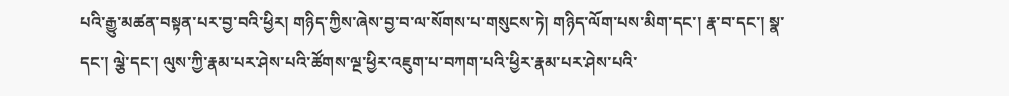པའི་རྒྱུ་མཚན་བསྟན་པར་བྱ་བའི་ཕྱིར། གཉིད་ཀྱིས་ཞེས་བྱ་བ་ལ་སོགས་པ་གསུངས་ཏེ། གཉིད་ལོག་པས་མིག་དང་། རྣ་བ་དང་། སྣ་དང་། ལྕེ་དང་། ལུས་ཀྱི་རྣམ་པར་ཤེས་པའི་ཚོགས་ལྔ་ཕྱིར་འཇུག་པ་བཀག་པའི་ཕྱིར་རྣམ་པར་ཤེས་པའི་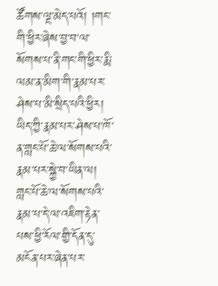ཚོགས་ལྔ་མེད་པའོ། །གང་གི་ཕྱིར་ཞེས་བྱ་བ་ལ་སོགས་པ་ནི་གང་གི་ཕྱིར་རྨི་ལམ་ན་མིག་གི་རྣམ་པར་ཤེས་པ་མི་སྲིད་པའི་ཕྱིར།
ཡིད་ཀྱི་རྣམ་པར་ཤེས་པ་ཁོ་ན་གླང་པོ་ཆེ་ལ་སོགས་པའི་རྣམ་པར་སྐྱེ་བ་ཡིན་ལ། གླང་པོ་ཆེ་ལ་སོགས་པའི་རྣམ་པ་དེ་ལ་འཇིག་རྟེན་པས་ཕྱི་རོལ་གྱི་དོན་དུ་མངོན་པར་ཞེན་པར་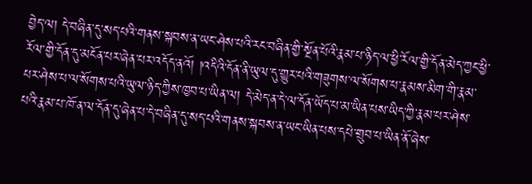བྱེད་ལ། དེ་བཞིན་དུ་སད་པའི་གནས་སྐབས་ན་ཡང་ཤེས་པའི་རང་བཞིན་གྱི་སྔོན་པོའི་རྣམ་པ་ཉིད་ལ་ཕྱི་རོལ་གྱི་དོན་མེད་ཀྱང་ཕྱི་རོལ་གྱི་དོན་དུ་མངོན་པར་ཞེན་པར་འདོད་ནའོ། །འདིའི་དོན་ནི་ཡུལ་དུ་གྱུར་པའི་གཟུགས་ལ་སོགས་པ་རྣམས་མིག་གི་རྣམ་པར་ཤེས་པ་ལ་སོགས་པའི་ཡུལ་ཉིད་ཀྱིས་ཁྱབ་པ་ཡིན་ལ། དེ་མེད་ན་དེ་ལ་དོན་ཡོད་པ་མ་ཡིན་པས་ཡིད་ཀྱི་རྣམ་པར་ཤེས་པའི་རྣམ་པ་ཁོ་ན་ལ་དོན་དུ་ཞེན་པ་དེ་བཞིན་དུ་སད་པའི་གནས་སྐབས་ན་ཡང་ཡིན་པས་དཔེ་གྲུབ་པ་ཡིན་ནོ་ཞེས་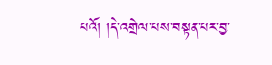པའོ། །དེ་འགྲེལ་པས་བསྟན་པར་བྱ་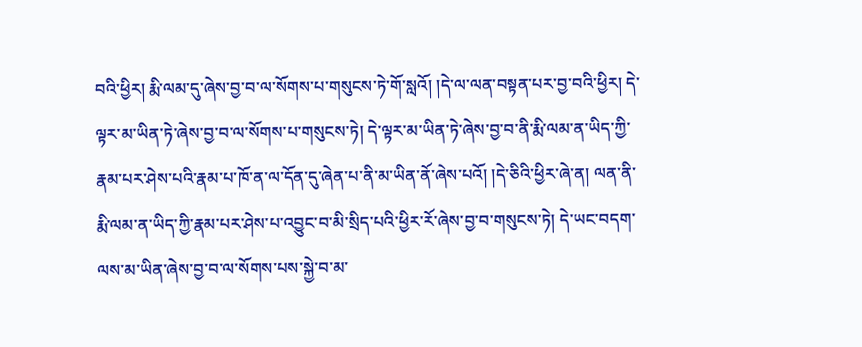བའི་ཕྱིར། རྨི་ལམ་དུ་ཞེས་བྱ་བ་ལ་སོགས་པ་གསུངས་ཏེ་གོ་སླའོ། །དེ་ལ་ལན་བསྟན་པར་བྱ་བའི་ཕྱིར། དེ་ལྟར་མ་ཡིན་ཏེ་ཞེས་བྱ་བ་ལ་སོགས་པ་གསུངས་ཏེ། དེ་ལྟར་མ་ཡིན་ཏེ་ཞེས་བྱ་བ་ནི་རྨི་ལམ་ན་ཡིད་ཀྱི་རྣམ་པར་ཤེས་པའི་རྣམ་པ་ཁོ་ན་ལ་དོན་དུ་ཞེན་པ་ནི་མ་ཡིན་ནོ་ཞེས་པའོ། །དེ་ཅིའི་ཕྱིར་ཞེ་ན། ལན་ནི་རྨི་ལམ་ན་ཡིད་ཀྱི་རྣམ་པར་ཤེས་པ་འབྱུང་བ་མི་སྲིད་པའི་ཕྱིར་རོ་ཞེས་བྱ་བ་གསུངས་ཏེ། དེ་ཡང་བདག་ལས་མ་ཡིན་ཞེས་བྱ་བ་ལ་སོགས་པས་སྐྱེ་བ་མ་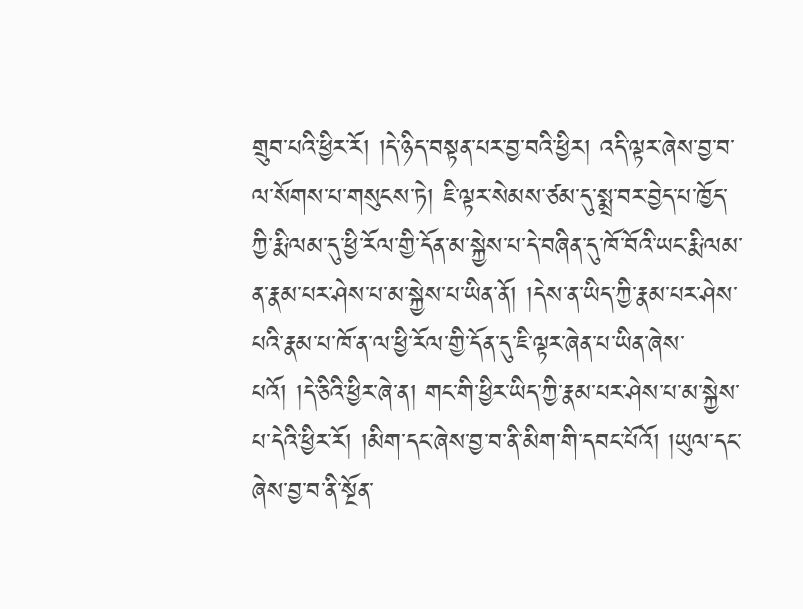གྲུབ་པའི་ཕྱིར་རོ། །དེ་ཉིད་བསྟན་པར་བྱ་བའི་ཕྱིར། འདི་ལྟར་ཞེས་བྱ་བ་ལ་སོགས་པ་གསུངས་ཏེ། ཇི་ལྟར་སེམས་ཙམ་དུ་སྨྲ་བར་བྱེད་པ་ཁྱོད་ཀྱི་རྨི་ལམ་དུ་ཕྱི་རོལ་གྱི་དོན་མ་སྐྱེས་པ་དེ་བཞིན་དུ་ཁོ་བོའི་ཡང་རྨི་ལམ་ན་རྣམ་པར་ཤེས་པ་མ་སྐྱེས་པ་ཡིན་ནོ། །དེས་ན་ཡིད་ཀྱི་རྣམ་པར་ཤེས་པའི་རྣམ་པ་ཁོ་ན་ལ་ཕྱི་རོལ་གྱི་དོན་དུ་ཇི་ལྟར་ཞེན་པ་ཡིན་ཞེས་པའོ། །དེ་ཅིའི་ཕྱིར་ཞེ་ན། གང་གི་ཕྱིར་ཡིད་ཀྱི་རྣམ་པར་ཤེས་པ་མ་སྐྱེས་པ་དེའི་ཕྱིར་རོ། །མིག་དང་ཞེས་བྱ་བ་ནི་མིག་གི་དབང་པོའོ། །ཡུལ་དང་ཞེས་བྱ་བ་ནི་སྔོན་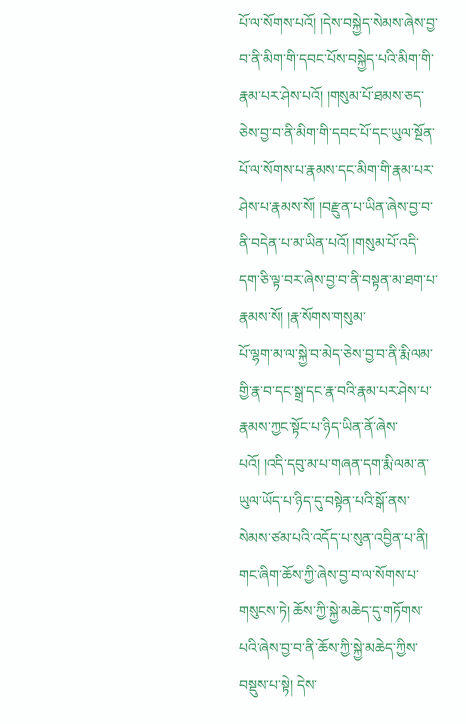པོ་ལ་སོགས་པའོ། །དེས་བསྐྱེད་སེམས་ཞེས་བྱ་བ་ནི་མིག་གི་དབང་པོས་བསྐྱེད་པའི་མིག་གི་རྣམ་པར་ཤེས་པའོ། །གསུམ་པོ་ཐམས་ཅད་ཅེས་བྱ་བ་ནི་མིག་གི་དབང་པོ་དང་ཡུལ་སྔོན་པོ་ལ་སོགས་པ་རྣམས་དང་མིག་གི་རྣམ་པར་ཤེས་པ་རྣམས་སོ། །བརྫུན་པ་ཡིན་ཞེས་བྱ་བ་ནི་བདེན་པ་མ་ཡིན་པའོ། །གསུམ་པོ་འདི་དག་ཅི་ལྟ་བར་ཞེས་བྱ་བ་ནི་བསྟན་མ་ཐག་པ་རྣམས་སོ། །རྣ་སོགས་གསུམ་
པོ་ལྷག་མ་ལ་སྐྱེ་བ་མེད་ཅེས་བྱ་བ་ནི་རྨི་ལམ་གྱི་རྣ་བ་དང་སྒྲ་དང་རྣ་བའི་རྣམ་པར་ཤེས་པ་རྣམས་ཀྱང་སྟོང་པ་ཉིད་ཡིན་ནོ་ཞེས་པའོ། །འདི་དབུ་མ་པ་གཞན་དག་རྨི་ལམ་ན་ཡུལ་ཡོད་པ་ཉིད་དུ་བསྟེན་པའི་སྒོ་ནས་སེམས་ཙམ་པའི་འདོད་པ་སུན་འབྱིན་པ་ནི། གང་ཞིག་ཆོས་ཀྱི་ཞེས་བྱ་བ་ལ་སོགས་པ་གསུངས་ཏེ། ཆོས་ཀྱི་སྐྱེ་མཆེད་དུ་གཏོགས་པའི་ཞེས་བྱ་བ་ནི་ཆོས་ཀྱི་སྐྱེ་མཆེད་ཀྱིས་བསྡུས་པ་སྟེ། དེས་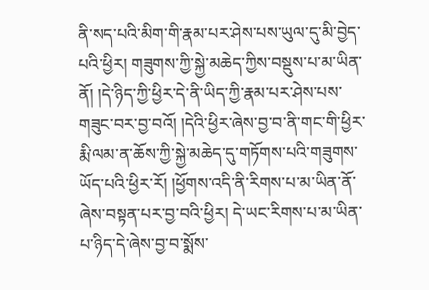ནི་སད་པའི་མིག་གི་རྣམ་པར་ཤེས་པས་ཡུལ་དུ་མི་བྱེད་པའི་ཕྱིར། གཟུགས་ཀྱི་སྐྱེ་མཆེད་ཀྱིས་བསྡུས་པ་མ་ཡིན་ནོ། །དེ་ཉིད་ཀྱི་ཕྱིར་དེ་ནི་ཡིད་ཀྱི་རྣམ་པར་ཤེས་པས་གཟུང་བར་བྱ་བའོ། །དེའི་ཕྱིར་ཞེས་བྱ་བ་ནི་གང་གི་ཕྱིར་རྨི་ལམ་ན་ཆོས་ཀྱི་སྐྱེ་མཆེད་དུ་གཏོགས་པའི་གཟུགས་ཡོད་པའི་ཕྱིར་རོ། །ཕྱོགས་འདི་ནི་རིགས་པ་མ་ཡིན་ནོ་ཞེས་བསྟན་པར་བྱ་བའི་ཕྱིར། དེ་ཡང་རིགས་པ་མ་ཡིན་པ་ཉིད་དེ་ཞེས་བྱ་བ་སྨོས་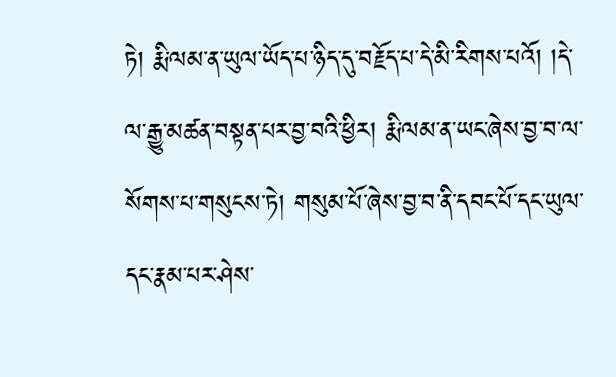ཏེ། རྨི་ལམ་ན་ཡུལ་ཡོད་པ་ཉིད་དུ་བརྗོད་པ་དེ་མི་རིགས་པའོ། །དེ་ལ་རྒྱུ་མཚན་བསྟན་པར་བྱ་བའི་ཕྱིར། རྨི་ལམ་ན་ཡང་ཞེས་བྱ་བ་ལ་སོགས་པ་གསུངས་ཏེ། གསུམ་པོ་ཞེས་བྱ་བ་ནི་དབང་པོ་དང་ཡུལ་དང་རྣམ་པར་ཤེས་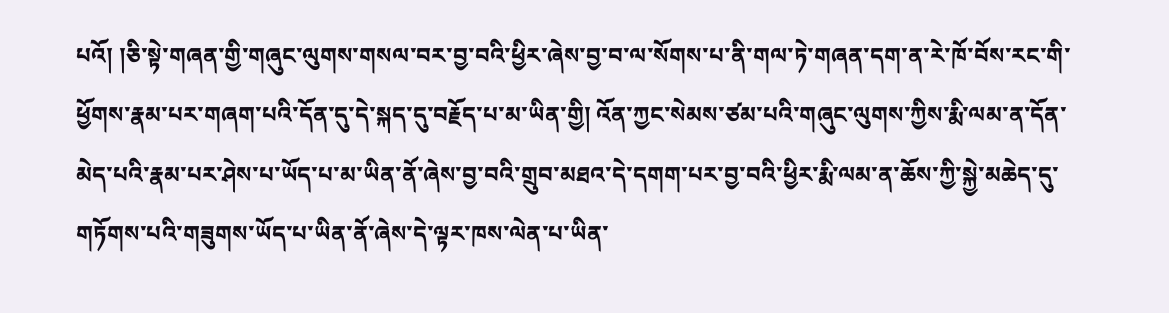པའོ། །ཅི་སྟེ་གཞན་གྱི་གཞུང་ལུགས་གསལ་བར་བྱ་བའི་ཕྱིར་ཞེས་བྱ་བ་ལ་སོགས་པ་ནི་གལ་ཏེ་གཞན་དག་ན་རེ་ཁོ་བོས་རང་གི་ཕྱོགས་རྣམ་པར་གཞག་པའི་དོན་དུ་དེ་སྐད་དུ་བརྗོད་པ་མ་ཡིན་གྱི། འོན་ཀྱང་སེམས་ཙམ་པའི་གཞུང་ལུགས་ཀྱིས་རྨི་ལམ་ན་དོན་མེད་པའི་རྣམ་པར་ཤེས་པ་ཡོད་པ་མ་ཡིན་ནོ་ཞེས་བྱ་བའི་གྲུབ་མཐའ་དེ་དགག་པར་བྱ་བའི་ཕྱིར་རྨི་ལམ་ན་ཆོས་ཀྱི་སྐྱེ་མཆེད་དུ་གཏོགས་པའི་གཟུགས་ཡོད་པ་ཡིན་ནོ་ཞེས་དེ་ལྟར་ཁས་ལེན་པ་ཡིན་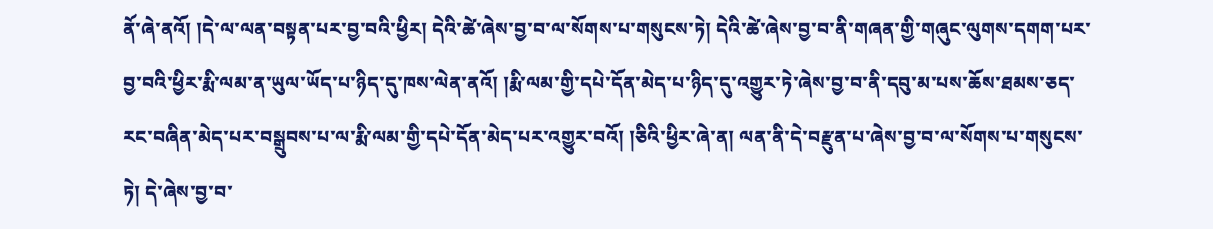ནོ་ཞེ་ནའོ། །དེ་ལ་ལན་བསྟན་པར་བྱ་བའི་ཕྱིར། དེའི་ཚེ་ཞེས་བྱ་བ་ལ་སོགས་པ་གསུངས་ཏེ། དེའི་ཚེ་ཞེས་བྱ་བ་ནི་གཞན་གྱི་གཞུང་ལུགས་དགག་པར་བྱ་བའི་ཕྱིར་རྨི་ལམ་ན་ཡུལ་ཡོད་པ་ཉིད་དུ་ཁས་ལེན་ནའོ། །རྨི་ལམ་གྱི་དཔེ་དོན་མེད་པ་ཉིད་དུ་འགྱུར་ཏེ་ཞེས་བྱ་བ་ནི་དབུ་མ་པས་ཆོས་ཐམས་ཅད་རང་བཞིན་མེད་པར་བསྒྲུབས་པ་ལ་རྨི་ལམ་གྱི་དཔེ་དོན་མེད་པར་འགྱུར་བའོ། །ཅིའི་ཕྱིར་ཞེ་ན། ལན་ནི་དེ་བརྫུན་པ་ཞེས་བྱ་བ་ལ་སོགས་པ་གསུངས་ཏེ། དེ་ཞེས་བྱ་བ་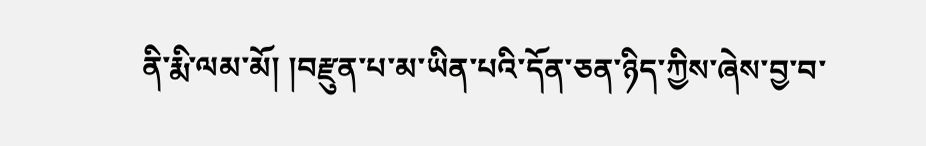ནི་རྨི་ལམ་མོ། །བརྫུན་པ་མ་ཡིན་པའི་དོན་ཅན་ཉིད་ཀྱིས་ཞེས་བྱ་བ་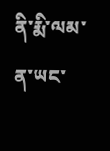ནི་རྨི་ལམ་ན་ཡང་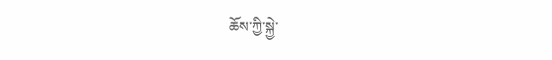ཆོས་ཀྱི་སྐྱེ་